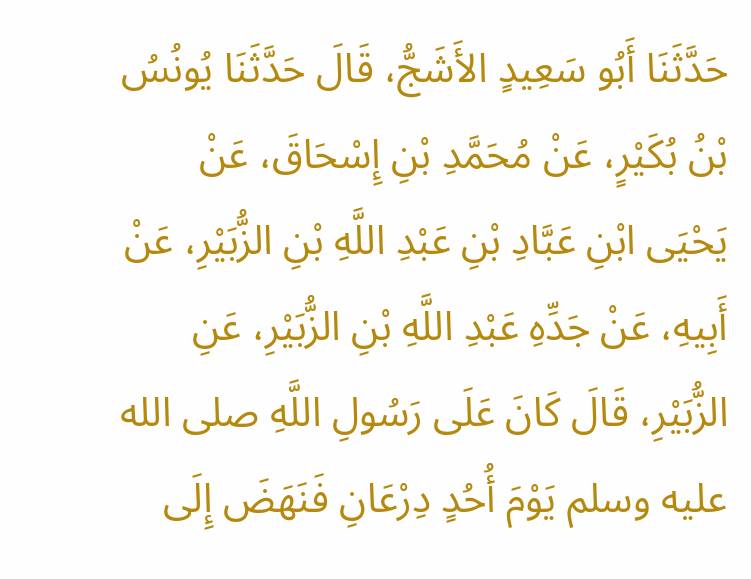حَدَّثَنَا أَبُو سَعِيدٍ الأَشَجُّ، قَالَ حَدَّثَنَا يُونُسُ بْنُ بُكَيْرٍ، عَنْ مُحَمَّدِ بْنِ إِسْحَاقَ، عَنْ يَحْيَى ابْنِ عَبَّادِ بْنِ عَبْدِ اللَّهِ بْنِ الزُّبَيْرِ، عَنْ أَبِيهِ، عَنْ جَدِّهِ عَبْدِ اللَّهِ بْنِ الزُّبَيْرِ، عَنِ الزُّبَيْرِ، قَالَ كَانَ عَلَى رَسُولِ اللَّهِ صلى الله عليه وسلم يَوْمَ أُحُدٍ دِرْعَانِ فَنَهَضَ إِلَى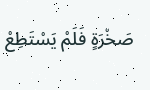صَخْرَةٍ فَلَمْ يَسْتَطِعْ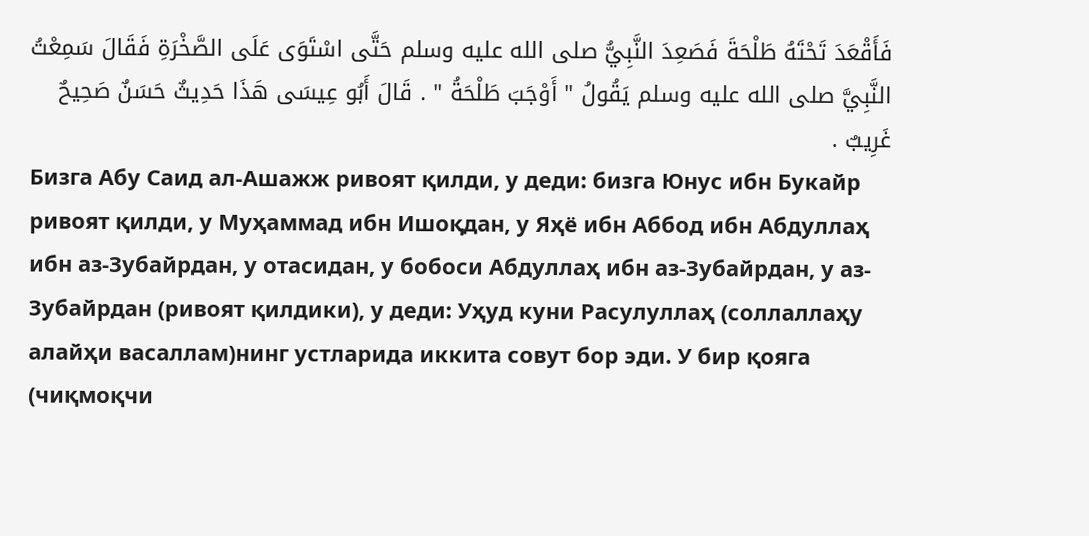فَأَقْعَدَ تَحْتَهُ طَلْحَةَ فَصَعِدَ النَّبِيُّ صلى الله عليه وسلم حَتَّى اسْتَوَى عَلَى الصَّخْرَةِ فَقَالَ سَمِعْتُ النَّبِيَّ صلى الله عليه وسلم يَقُولُ " أَوْجَبَ طَلْحَةُ " . قَالَ أَبُو عِيسَى هَذَا حَدِيثٌ حَسَنٌ صَحِيحٌ غَرِيبٌ .
Бизга Абу Саид ал-Ашажж ривоят қилди, у деди: бизга Юнус ибн Букайр ривоят қилди, у Муҳаммад ибн Ишоқдан, у Яҳё ибн Аббод ибн Абдуллаҳ ибн аз-Зубайрдан, у отасидан, у бобоси Абдуллаҳ ибн аз-Зубайрдан, у аз-Зубайрдан (ривоят қилдики), у деди: Уҳуд куни Расулуллаҳ (соллаллаҳу алайҳи васаллам)нинг устларида иккита совут бор эди. У бир қояга (чиқмоқчи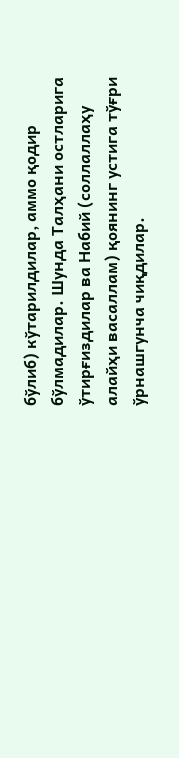бўлиб) кўтарилдилар, аммо қодир бўлмадилар. Шунда Талҳани остларига ўтирғиздилар ва Набий (соллаллаҳу алайҳи васаллам) қоянинг устига тўғри ўрнашгунча чиқдилар.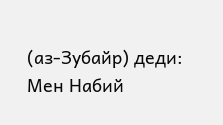(аз-Зубайр) деди: Мен Набий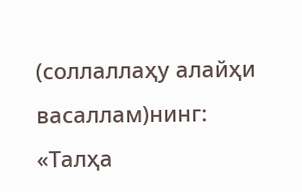(соллаллаҳу алайҳи васаллам)нинг: «Талҳа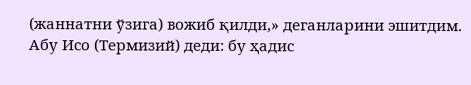(жаннатни ўзига) вожиб қилди,» деганларини эшитдим. Абу Исо (Термизий) деди: бу ҳадис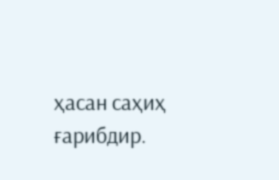ҳасан саҳиҳ ғарибдир.